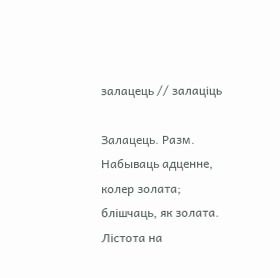залацець // залаціць

Залацець. Разм. Набываць адценне, колер золата; блішчаць, як золата.
Лістота на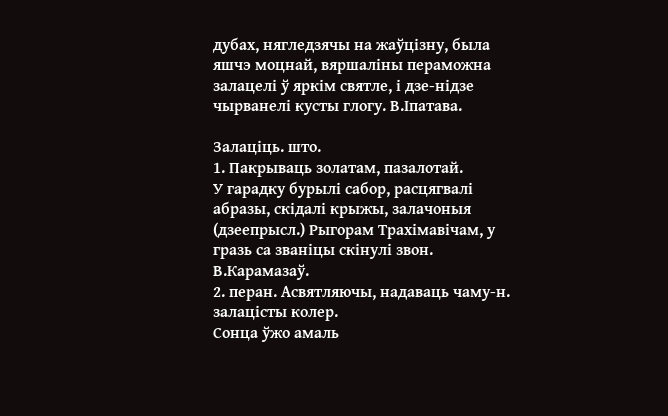дубах, нягледзячы на жаўцізну, была яшчэ моцнай, вяршаліны пераможна залацелі ў яркім святле, і дзе-нідзе чырванелі кусты глогу. В.Іпатава.

Залаціць. што.
1. Пакрываць золатам, пазалотай.
У гарадку бурылі сабор, расцягвалі абразы, скідалі крыжы, залачоныя (дзеепрысл.) Рыгорам Трахімавічам, у гразь са званіцы скінулі звон. В.Карамазаў.
2. перан. Асвятляючы, надаваць чаму-н. залацісты колер.
Сонца ўжо амаль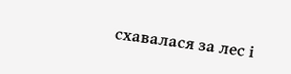схавалася за лес і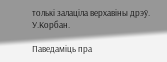толькі залаціла верхавіны дрэў. У.Корбан.

Паведаміць пра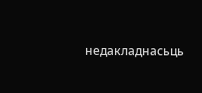недакладнасьць